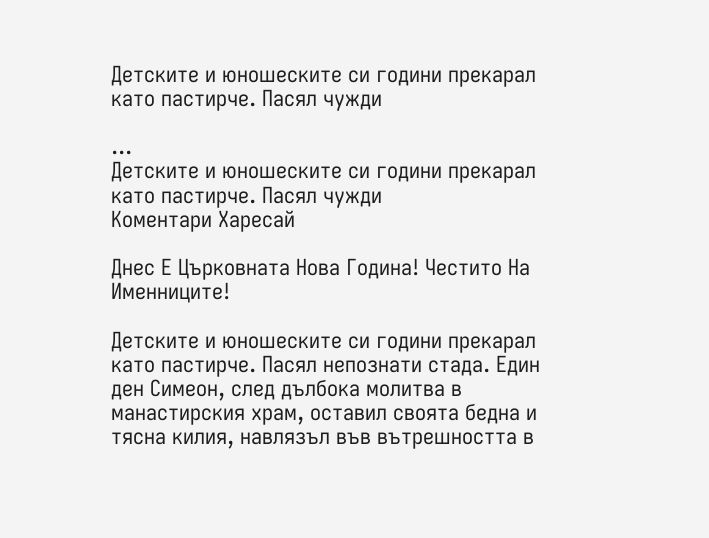Детските и юношеските си години прекарал като пастирче. Пасял чужди

...
Детските и юношеските си години прекарал като пастирче. Пасял чужди
Коментари Харесай

Днес Е Църковната Нова Година! Честито На Именниците!

Детските и юношеските си години прекарал като пастирче. Пасял непознати стада. Един ден Симеон, след дълбока молитва в манастирския храм, оставил своята бедна и тясна килия, навлязъл във вътрешността в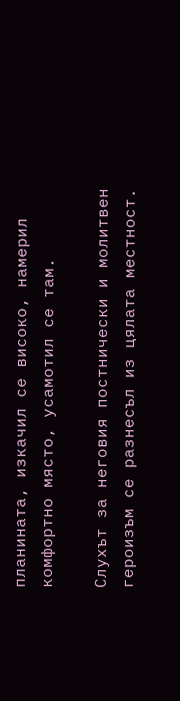планината, изкачил се високо, намерил комфортно място, усамотил се там.

Слухът за неговия постнически и молитвен героизъм се разнесъл из цялата местност.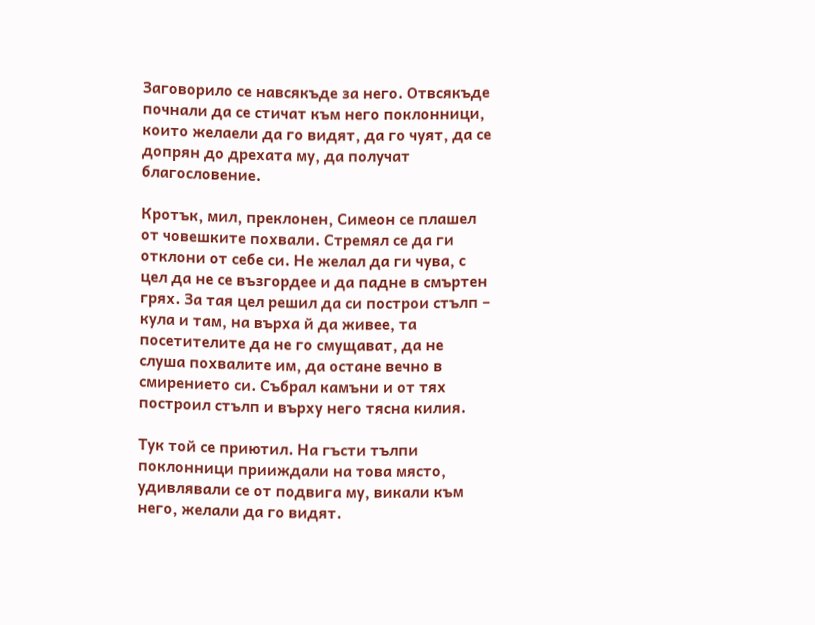Заговорило се навсякъде за него. Отвсякъде почнали да се стичат към него поклонници, които желаели да го видят, да го чуят, да се допрян до дрехата му, да получат благословение.

Кротък, мил, преклонен, Симеон се плашел от човешките похвали. Стремял се да ги отклони от себе си. Не желал да ги чува, с цел да не се възгордее и да падне в смъртен грях. За тая цел решил да си построи стълп – кула и там, на върха й да живее, та посетителите да не го смущават, да не слуша похвалите им, да остане вечно в смирението си. Събрал камъни и от тях построил стълп и върху него тясна килия.

Тук той се приютил. На гъсти тълпи поклонници прииждали на това място, удивлявали се от подвига му, викали към него, желали да го видят.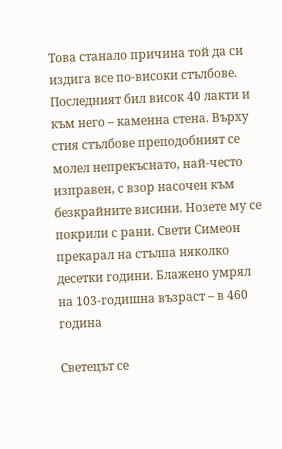Това станало причина той да си издига все по-високи стълбове. Последният бил висок 40 лакти и към него – каменна стена. Върху стия стълбове преподобният се молел непрекъснато, най-често изправен, с взор насочен към безкрайните висини. Нозете му се покрили с рани. Свети Симеон прекарал на стълпа няколко десетки години. Блажено умрял на 103-годишна възраст – в 460 година

Светецът се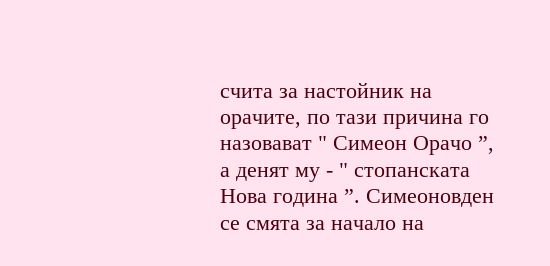счита за настойник на орачите, по тази причина го назовават " Симеон Орачо ”, а денят му - " стопанската Нова година ”. Симеоновден се смята за начало на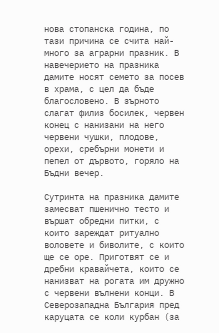нова стопанска година, по тази причина се счита най-много за аграрни празник. В навечерието на празника дамите носят семето за посев в храма, с цел да бъде благословено. В зърното слагат филиз босилек, червен конец с нанизани на него червени чушки, плодове, орехи, сребърни монети и пепел от дървото, горяло на Бъдни вечер.

Сутринта на празника дамите замесват пшенично тесто и вършат обредни питки, с които зареждат ритуално воловете и биволите, с които ще се оре. Приготвят се и дребни кравайчета, които се нанизват на рогата им дружно с червени вълнени конци. В Северозападна България пред каруцата се коли курбан (за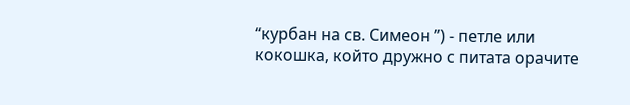“курбан на св. Симеон ”) - петле или кокошка, който дружно с питата орачите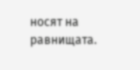носят на равнищата.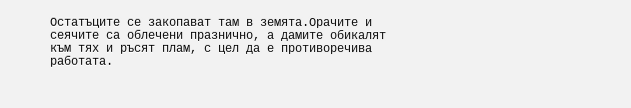Остатъците се закопават там в земята.Орачите и сеячите са облечени празнично, а дамите обикалят към тях и ръсят плам, с цел да е противоречива работата.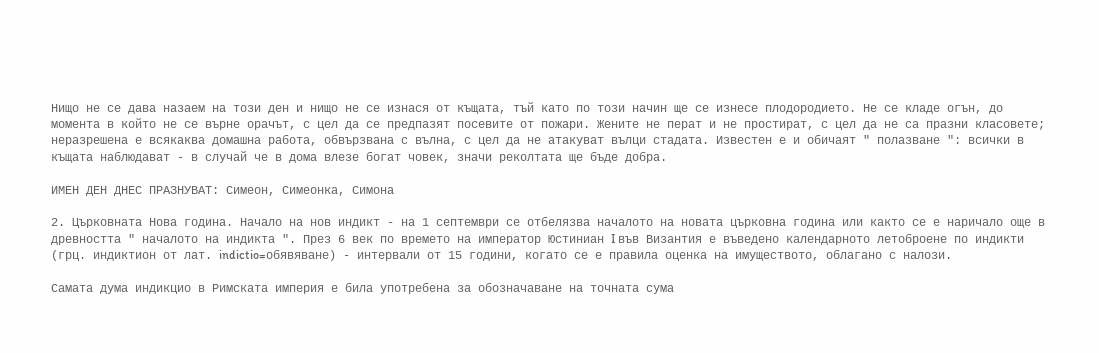Нищо не се дава назаем на този ден и нищо не се изнася от къщата, тъй като по този начин ще се изнесе плодородието. Не се кладе огън, до момента в който не се върне орачът, с цел да се предпазят посевите от пожари. Жените не перат и не простират, с цел да не са празни класовете; неразрешена е всякаква домашна работа, обвързвана с вълна, с цел да не атакуват вълци стадата. Известен е и обичаят " полазване ": всички в къщата наблюдават - в случай че в дома влезе богат човек, значи реколтата ще бъде добра.

ИМЕН ДЕН ДНЕС ПРАЗНУВАТ: Симеон, Симеонка, Симона

2. Църковната Нова година. Начало на нов индикт - на 1 септември се отбелязва началото на новата църковна година или както се е наричало още в древността " началото на индикта ". През 6 век по времето на император Юстиниан I във Византия е въведено календарното летоброене по индикти (грц. индиктион от лат. indictio=обявяване) - интервали от 15 години, когато се е правила оценка на имуществото, облагано с налози.

Самата дума индикцио в Римската империя е била употребена за обозначаване на точната сума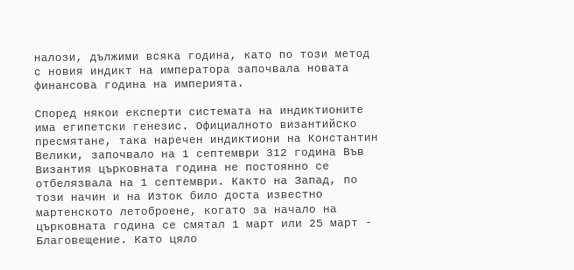налози, дължими всяка година, като по този метод с новия индикт на императора започвала новата финансова година на империята.

Според някои експерти системата на индиктионите има египетски генезис. Официалното византийско пресмятане, така наречен индиктиони на Константин Велики, започвало на 1 септември 312 година Във Византия църковната година не постоянно се отбелязвала на 1 септември. Както на Запад, по този начин и на Изток било доста известно мартенското летоброене, когато за начало на църковната година се смятал 1 март или 25 март - Благовещение. Като цяло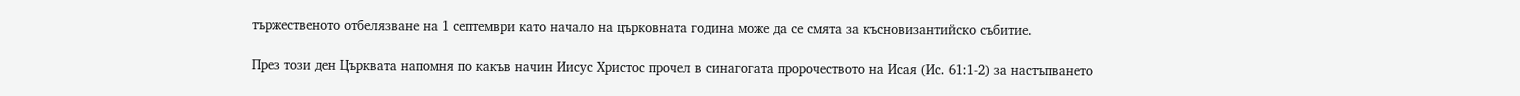тържественото отбелязване на 1 септември като начало на църковната година може да се смята за късновизантийско събитие.

През този ден Църквата напомня по какъв начин Иисус Христос прочел в синагогата пророчеството на Исая (Ис. 61:1-2) за настъпването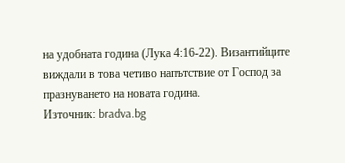на удобната година (Лука 4:16-22). Византийците виждали в това четиво напътствие от Господ за празнуването на новата година.
Източник: bradva.bg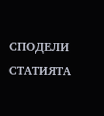СПОДЕЛИ СТАТИЯТА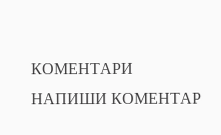КОМЕНТАРИ
НАПИШИ КОМЕНТАР